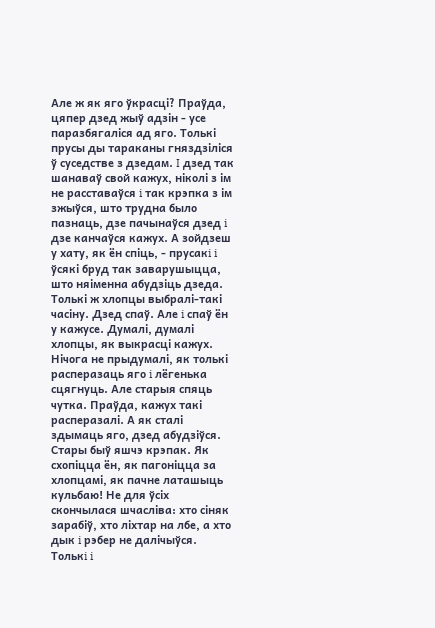Але ж як яго ўкрасцi? Праўда, цяпер дзед жыў адзiн - усе паразбягалiся ад яго. Толькi прусы ды тараканы гняздзiлiся ў суседстве з дзедам. I дзед так шанаваў свой кажух, нiколi з iм не расставаўся i так крэпка з iм зжыўся, што трудна было пазнаць, дзе пачынаўся дзед i дзе канчаўся кажух. А зойдзеш у хату, як ён спiць, - прусакi i ўсякi бруд так заварушыцца, што няiменна абудзiць дзеда. Толькi ж хлопцы выбралi-такi часiну. Дзед спаў. Але i спаў ён у кажусе. Думалi, думалi хлопцы, як выкрасцi кажух. Нiчога не прыдумалi, як толькi расперазаць яго i лёгенька сцягнуць. Але старыя спяць чутка. Праўда, кажух такi расперазалi. А як сталi здымаць яго, дзед абудзiўся. Стары быў яшчэ крэпак. Як схопiцца ён, як пагонiцца за хлопцамi, як пачне латашыць кульбаю! Не для ўсiх скончылася шчаслiва: хто сiняк зарабiў, хто лiхтар на лбе, а хто дык i рэбер не далiчыўся. Толькi i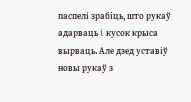паспелi зрабiць, што рукаў адарваць i кусок крыса вырваць. Але дзед уставiў новы рукаў з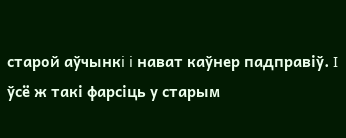старой аўчынкi i нават каўнер падправiў. I ўсё ж такi фарсiць у старым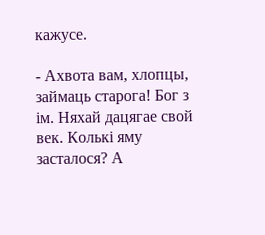кажусе.

- Ахвота вам, хлопцы, займаць старога! Бог з iм. Няхай дацягае свой век. Колькi яму засталося? А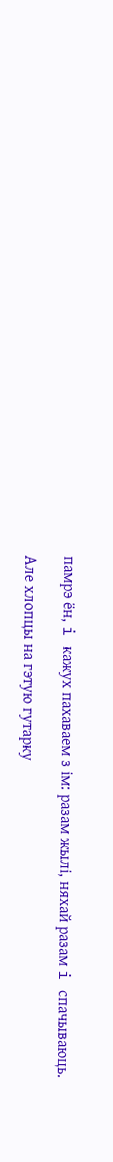памрэ ён, i кажух пахаваем з iм: разам жылi, няхай разам i спачываюць.

Але хлопцы на гэтую гутарку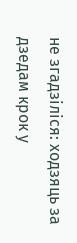не згадзiлiся: ходзяць за дзедам крок у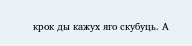крок ды кажух яго скубуць. А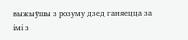выжыўшы з розуму дзед ганяецца за iмi з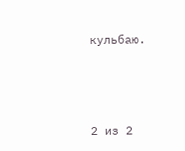кульбаю.



2 из 2